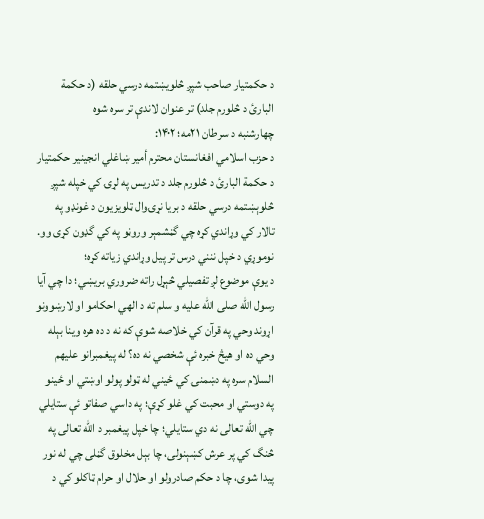د حکمتيار صاحب شپږ څلويښتمه درسي حلقه (د حکمة البارئ د څلورم جلد) تر عنوان لاندې تر سره شوه
چهارشنبه د سرطان ۲۱مه؛ ۱۴۰۲:
د حزب اسلامي افغانستان محترم أمير ښاغلي انجينير حکمتيار د حکمة البارئ د څلورم جلد د تدريس په لړۍ کي خپله شپږ څلوېښتمه درسي حلقه د بريا نړۍوال ټلويزيون د غونډو په تالار کي وړاندي کړه چي گڼشمېر وروڼو په کي گډون کړی وو.
نوموړي د خپل ننني درس تر پيل وړاندي زياته کړه؛
د يوې موضوع لږ تفصيلي څېړل راته ضروري بريښي؛ دا چي آيا رسول الله صلى الله عليه و سلم ته د الهي احكامو او لارښوونو اړوند وحي په قرآن كي خلاصه شوې كه نه د ده هره وينا بېله وحي ده او هيڅ خبره ئې شخصي نه ده؟ له پيغمبرانو عليهم السلام سره په دښمنۍ كي ځيني له ټولو پولو اوښتي او ځينو په دوستي او محبت كي غلو كړې؛ په داسي صفاتو ئې ستايلي چي الله تعالى نه دي ستايلي؛ چا خپل پيغمبر د الله تعالى په څنگ كي پر عرش كښېنولى، چا بېل مخلوق گڼلى چي له نور پيدا شوى، چا د حكم صادرولو او حلال او حرام ټاكلو كي د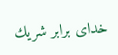خداى برابر شريك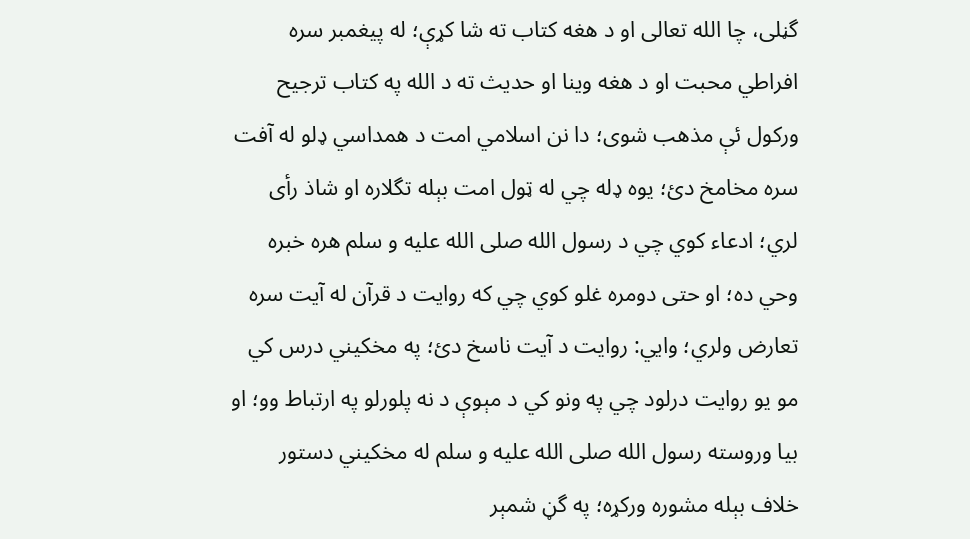گڼلى، چا الله تعالى او د هغه كتاب ته شا كړې؛ له پيغمبر سره افراطي محبت او د هغه وينا او حديث ته د الله په كتاب ترجيح وركول ئې مذهب شوى؛ دا نن اسلامي امت د همداسي ډلو له آفت سره مخامخ دئ؛ يوه ډله چي له ټول امت بېله تگلاره او شاذ رأى لري؛ ادعاء كوي چي د رسول الله صلى الله عليه و سلم هره خبره وحي ده؛ او حتى دومره غلو كوي چي كه روايت د قرآن له آيت سره تعارض ولري؛ وايي: روايت د آيت ناسخ دئ؛ په مخكيني درس كي مو يو روايت درلود چي په ونو كي د مېوې د نه پلورلو په ارتباط وو؛ او بيا وروسته رسول الله صلى الله عليه و سلم له مخكيني دستور خلاف بېله مشوره وركړه؛ په گڼ شمېر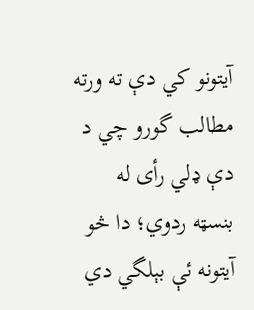آيتونو كي دې ته ورته مطالب گورو چي د دې ډلي رأى له بنسټه ردوي؛ دا څو آيتونه ئې بېلگي دي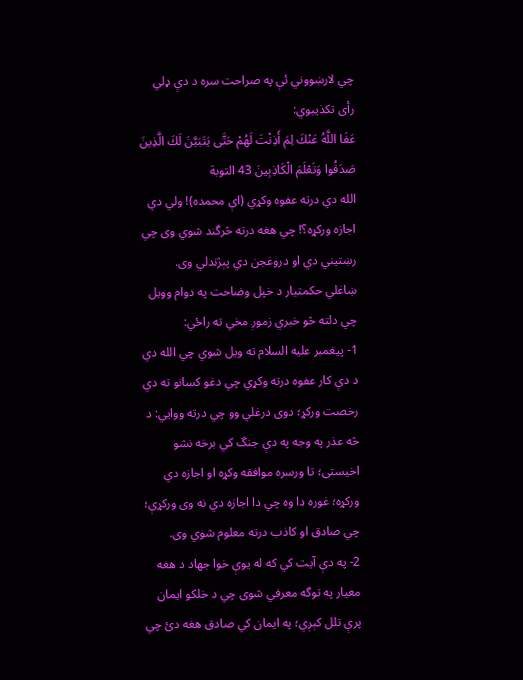چي لارښووني ئې په صراحت سره د دې ډلي رأى تكذيبوي:
عَفَا اللَّهُ عَنْكَ لِمَ أَذِنْتَ لَهُمْ حَتَّى يَتَبَيَّنَ لَكَ الَّذِينَ صَدَقُوا وَتَعْلَمَ الْكَاذِبِينَ 43 التوبة
الله دي درته عفوه وكړي (اې محمده)! ولي دي اجازه وركړه؟! چي هغه درته څرگند شوي وى چي رښتيني دي او دروغجن دي پېژندلي وى.
ښاغلي حکمتيار د خپل وضاحت په دوام وويل چي دلته څو خبري زموږ مخي ته راځي:
1- پيغمبر عليه السلام ته ويل شوي چي الله دي د دې كار عفوه درته وكړي چي دغو كسانو ته دي رخصت وركړ؛ دوى درغلي وو چي درته ووايي: د څه عذر په وجه په دې جنگ كي برخه نشو اخيستى؛ تا ورسره موافقه وكړه او اجازه دي وركړه؛ غوره دا وه چي دا اجازه دي نه وى وركړې؛ چي صادق او كاذب درته معلوم شوي وى.
2- په دې آيت كي كه له يوې خوا جهاد د هغه معيار په توگه معرفي شوى چي د خلكو ايمان پرې تلل كېږي؛ په ايمان كي صادق هغه دئ چي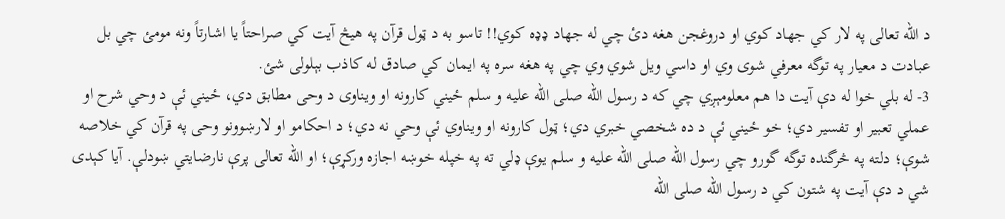د الله تعالى په لار كي جهاد كوي او دروغجن هغه دئ چي له جهاد ډډه كوي!! تاسو به د ټول قرآن په هيڅ آيت كي صراحتاً يا اشارتاً ونه مومئ چي بل عبادت د معيار په توگه معرفي شوى وي او داسي ويل شوي وي چي په هغه سره په ايمان كي صادق له كاذب بېلولى شئ.
3- له بلي خوا له دې آيت دا هم معلومېږي چي كه د رسول الله صلى الله عليه و سلم ځيني كارونه او ويناوى د وحى مطابق دي، ځيني ئې د وحي شرح او عملي تعبير او تفسير دي؛ خو ځيني ئې د ده شخصي خبري دي؛ ټول كارونه او ويناوي ئې وحي نه دي؛ د احكامو او لارښوونو وحى په قرآن كي خلاصه شوې؛ دلته په څرگنده توگه گورو چي رسول الله صلى الله عليه و سلم يوې ډلي ته په خپله خوښه اجازه وركړې؛ او الله تعالى پرې نارضايتي ښودلې. آيا كېدى شي د دې آيت په شتون كي د رسول الله صلى الله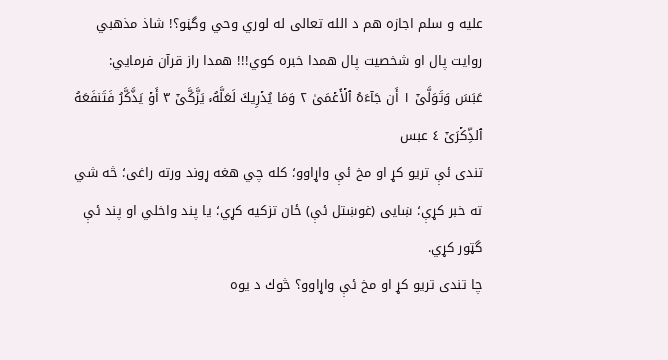عليه و سلم اجازه هم د الله تعالى له لوري وحي وگڼو؟! شاذ مذهبي روايت پال او شخصيت پال همدا خبره كوي!!! همدا راز قرآن فرمايي:
عَبَسَ وَتَوَلَّىٰٓ ١ أَن جَآءَهُ ٱلۡأَعۡمَىٰ ٢ وَمَا يُدۡرِيكَ لَعَلَّهُۥ يَزَّكَّىٰٓ ٣ أَوۡ يَذَّكَّرُ فَتَنفَعَهُ ٱلذِّكۡرَىٰٓ ٤ عبس
تندى ئې تريو كړ او مخ ئې واړاوو؛ كله چي هغه ړوند ورته راغى؛ څه شي ته خبر كړې؛ ښايى (غوښتل ئې) ځان تزكيه كړي؛ يا پند واخلي او پند ئې گټور كړي.
چا تندى تريو كړ او مخ ئې واړاوو؟ څوك د يوه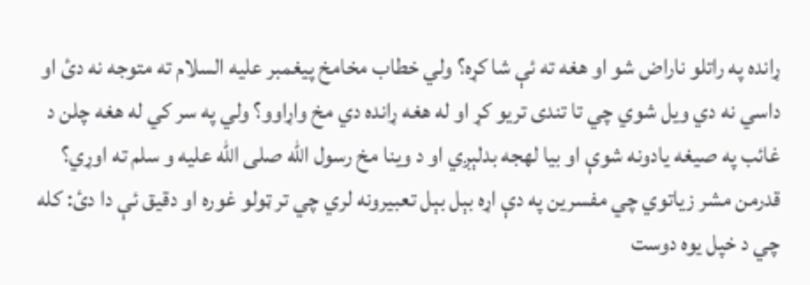ړانده په راتلو ناراض شو او هغه ته ئې شا كړه؟ ولي خطاب مخامخ پيغمبر عليه السلام ته متوجه نه دئ او داسي نه دي ويل شوي چي تا تندى تريو كړ او له هغه ړانده دي مخ واړاوو؟ ولي په سر كي له هغه چلن د غائب په صيغه يادونه شوې او بيا لهجه بدلېږي او د وينا مخ رسول الله صلى الله عليه و سلم ته اوړي؟
قدرمن مشر زیاتوي چي مفسرين په دې اړه بېل بېل تعبيرونه لري چي تر ټولو غوره او دقيق ئې دا دئ: كله چي د خپل يوه دوست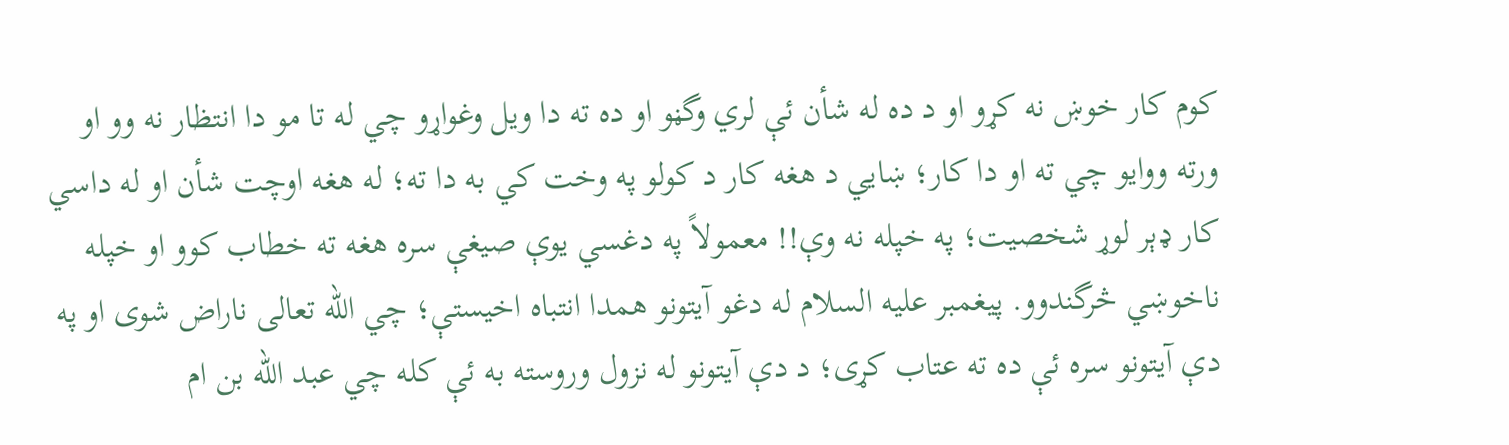كوم كار خوښ نه كړو او د ده له شأن ئې لري وگڼو او ده ته دا ويل وغواړو چي له تا مو دا انتظار نه وو او ورته ووايو چي ته او دا كار؛ ښايي د هغه كار د كولو په وخت كي به دا ته؛ له هغه اوچت شأن او له داسي كار ډېر لوړ شخصيت؛ په خپله نه وې!! معمولاً په دغسي يوې صيغې سره هغه ته خطاب كوو او خپله ناخوښي څرگندوو. پيغمبر عليه السلام له دغو آيتونو همدا انتباه اخيستې؛ چي الله تعالى ناراض شوى او په دې آيتونو سره ئې ده ته عتاب كړى؛ د دې آيتونو له نزول وروسته به ئې كله چي عبد الله بن ام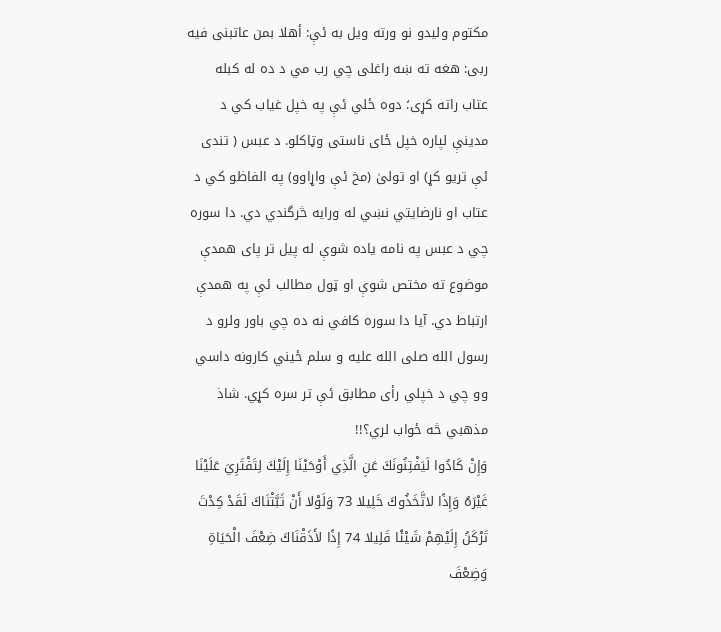مكتوم وليدو نو ورته ويل به ئې: أهلا بمن عاتبنى فيه ربى: هغه ته ښه راغلى چي رب مي د ده له كبله عتاب راته كړى؛ دوه ځلي ئې په خپل غياب كي د مدينې لپاره خپل ځاى ناستى وټاكلو. د عبس ( تندى ئې تريو كړ) او تولىٰ (مخ ئې واړاوو) په الفاظو كي د عتاب او نارضايتي نښي له ورايه څرگندي دي. دا سوره چي د عبس په نامه ياده شوې له پيل تر پاى همدې موضوع ته مختص شوې او ټول مطالب ئې په همدې ارتباط دي. آيا دا سوره كافي نه ده چي باور ولرو د رسول الله صلى الله عليه و سلم ځيني كارونه داسي وو چي د خپلي رأى مطابق ئې تر سره كړي. شاذ مذهبي څه ځواب لري؟!!
وَإِنْ كَادُوا لَيَفْتِنُونَكَ عَنِ الَّذِي أَوْحَيْنَا إِلَيْكَ لِتَفْتَرِيَ عَلَيْنَا غَيْرَهُ وَإِذًا لاتَّخَذُوكَ خَلِيلا 73 وَلَوْلا أَنْ ثَبَّتْنَاكَ لَقَدْ كِدْتَ تَرْكَنُ إِلَيْهِمْ شَيْئًا قَلِيلا 74 إِذًا لأَذَقْنَاكَ ضِعْفَ الْحَيَاةِ وَضِعْفَ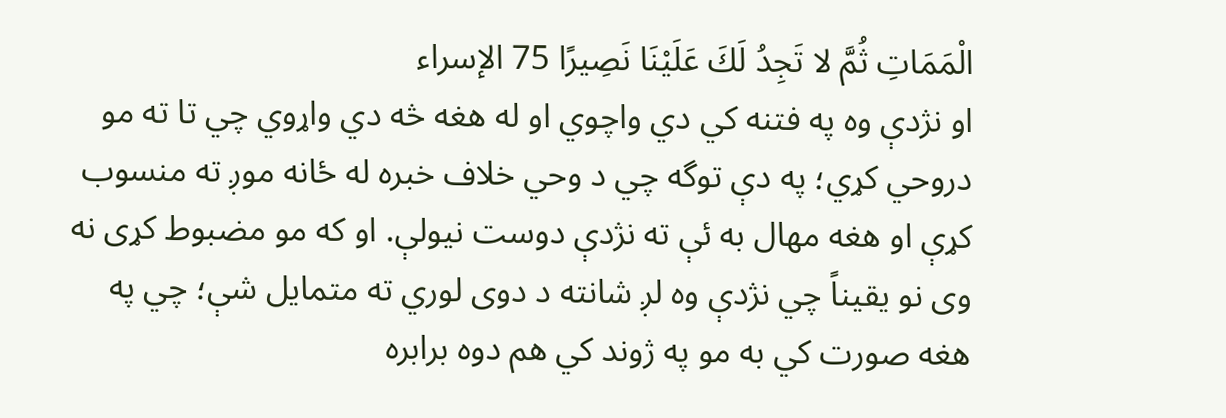الْمَمَاتِ ثُمَّ لا تَجِدُ لَكَ عَلَيْنَا نَصِيرًا 75 الإسراء
او نژدې وه په فتنه كي دي واچوي او له هغه څه دي واړوي چي تا ته مو دروحي كړي؛ په دې توگه چي د وحي خلاف خبره له ځانه موږ ته منسوب كړې او هغه مهال به ئې ته نژدې دوست نيولې. او كه مو مضبوط كړى نه وى نو يقيناً چي نژدې وه لږ شانته د دوى لوري ته متمايل شې؛ چي په هغه صورت كي به مو په ژوند كي هم دوه برابره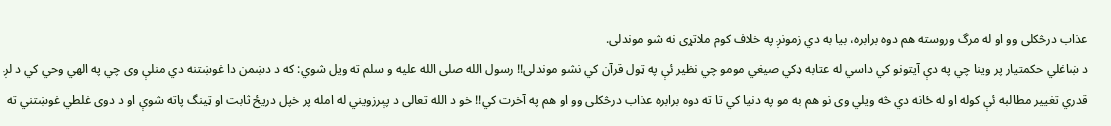عذاب درڅكلى وو او له مرگ وروسته هم دوه برابره، بيا به دي زمونږ په خلاف كوم ملاتړى نه شو موندلى.
د ښاغلي حکمتيار پر وينا چي په دې آيتونو كي داسي له عتابه ډكي صيغي مومو چي نظير ئې په ټول قرآن كي نشو موندلى!! رسول الله صلى الله عليه و سلم ته ويل شوي: كه د دښمن دا غوښتنه دي منلې وى چي په الهي وحي كي د لږ قدري تغيير مطالبه ئې كوله او له ځانه دي څه ويلي وى نو هم به مو په دنيا كي تا ته دوه برابره عذاب درڅكلى وو او هم په آخرت كي!! خو د الله تعالى د پېرزويني له امله پر خپل دريځ ثابت او ټينگ پاته شوې او د دوى غلطي غوښتني ته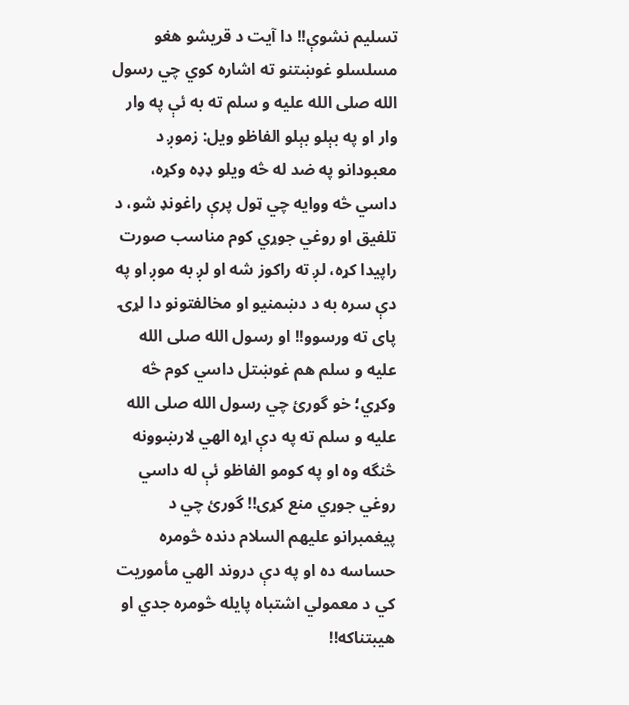تسليم نشوې!! دا آيت د قريشو هغو مسلسلو غوښتنو ته اشاره كوي چي رسول الله صلى الله عليه و سلم ته به ئې په وار وار او په بېلو بېلو الفاظو ويل: زموږ د معبودانو په ضد له څه ويلو ډډه وكړه، داسي څه ووايه چي ټول پرې راغونډ شو، د تلفيق او روغي جوړي كوم مناسب صورت راپيدا كړه، لږ ته راكوز شه او لږ به موږ او په دې سره به د دښمنيو او مخالفتونو دا لړۍ پاى ته ورسوو!! او رسول الله صلى الله عليه و سلم هم غوښتل داسي كوم څه وكړي؛ خو گورئ چي رسول الله صلى الله عليه و سلم ته په دې اړه الهي لارښوونه څنگه وه او په كومو الفاظو ئې له داسي روغي جوړي منع كړى!! گورئ چي د پيغمبرانو عليهم السلام دنده څومره حساسه ده او په دې دروند الهي مأموريت كي د معمولي اشتباه پايله څومره جدي او هيبتناكه!!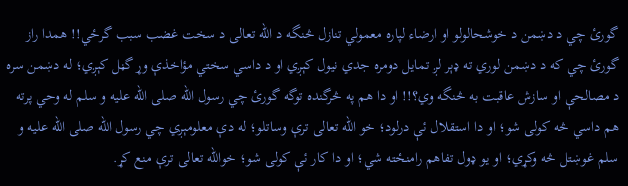گورئ چي د دښمن د خوشحالولو او ارضاء لپاره معمولي تنازل څنگه د الله تعالى د سخت غضب سبب گرځي!! همدا راز گورئ چي كه د دښمن لوري ته ډېر لږ تمايل دومره جدي نيول كېږي او د داسي سختي مؤاخذې وړ گڼل كېږي؛ له دښمن سره د مصالحې او سازش عاقبت به څنگه وي؟!! او دا هم په څرگنده توگه گورئ چي رسول الله صلى الله عليه و سلم له وحي پرته هم داسي څه كولى شو؛ او دا استقلال ئې درلود؛ خو الله تعالى ترې وساتلو؛ له دې معلومېږي چي رسول الله صلى الله عليه و سلم غوښتل څه وكړي؛ او يو ډول تفاهم رامنځته شي؛ او دا كار ئې كولى شو؛ خوالله تعالى ترې منع كړ.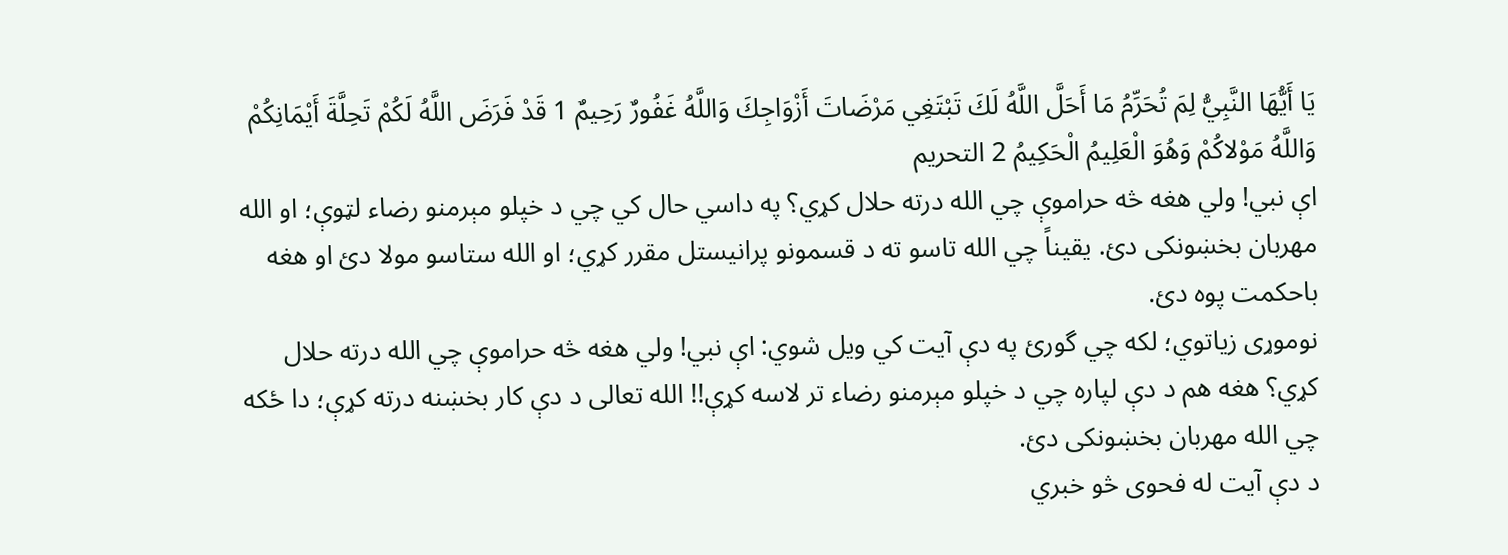يَا أَيُّهَا النَّبِيُّ لِمَ تُحَرِّمُ مَا أَحَلَّ اللَّهُ لَكَ تَبْتَغِي مَرْضَاتَ أَزْوَاجِكَ وَاللَّهُ غَفُورٌ رَحِيمٌ 1 قَدْ فَرَضَ اللَّهُ لَكُمْ تَحِلَّةَ أَيْمَانِكُمْ وَاللَّهُ مَوْلاكُمْ وَهُوَ الْعَلِيمُ الْحَكِيمُ 2 التحريم
اې نبي! ولي هغه څه حراموې چي الله درته حلال كړي؟ په داسي حال كي چي د خپلو مېرمنو رضاء لټوې؛ او الله مهربان بخښونكى دئ. يقيناً چي الله تاسو ته د قسمونو پرانيستل مقرر كړي؛ او الله ستاسو مولا دئ او هغه باحكمت پوه دئ.
نوموړی زياتوي؛ لكه چي گورئ په دې آيت كي ويل شوي: اې نبي! ولي هغه څه حراموې چي الله درته حلال كړي؟ هغه هم د دې لپاره چي د خپلو مېرمنو رضاء تر لاسه كړې!! الله تعالى د دې كار بخښنه درته كړې؛ دا ځكه چي الله مهربان بخښونكى دئ.
د دې آيت له فحوى څو خبري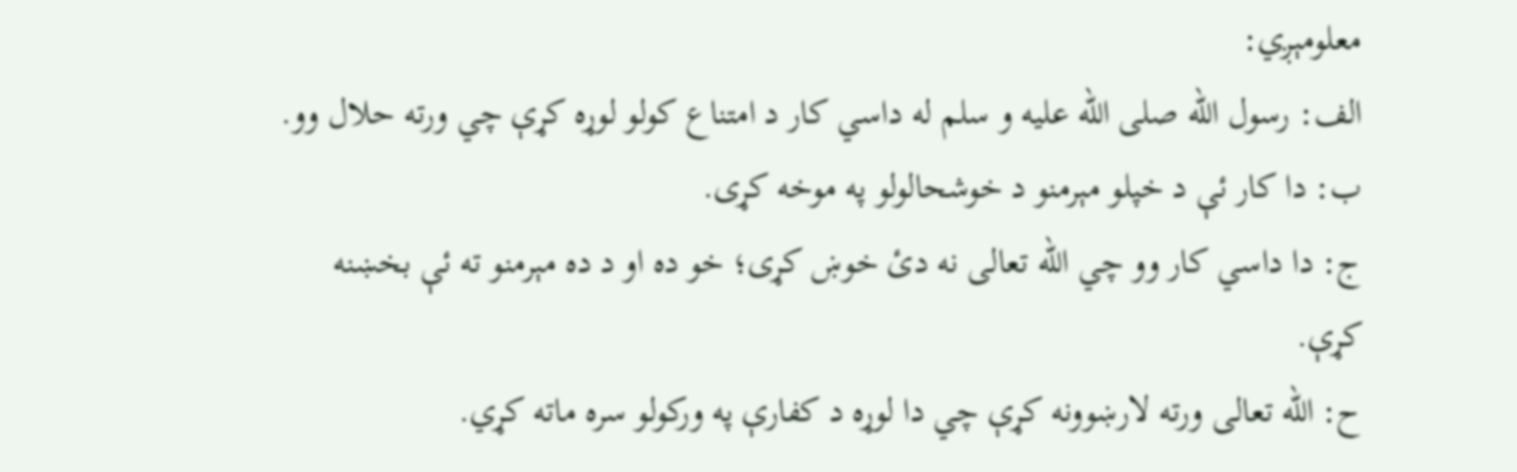معلومېږي:
الف: رسول الله صلى الله عليه و سلم له داسي كار د امتناع كولو لوړه كړې چي ورته حلال وو.
ب: دا كار ئې د خپلو مېرمنو د خوشحالولو په موخه كړى.
ج: دا داسي كار وو چي الله تعالى نه دئ خوښ كړى؛ خو ده او د ده مېرمنو ته ئې بخښنه كړې.
ح: الله تعالى ورته لارښوونه كړې چي دا لوړه د كفارې په وركولو سره ماته كړي.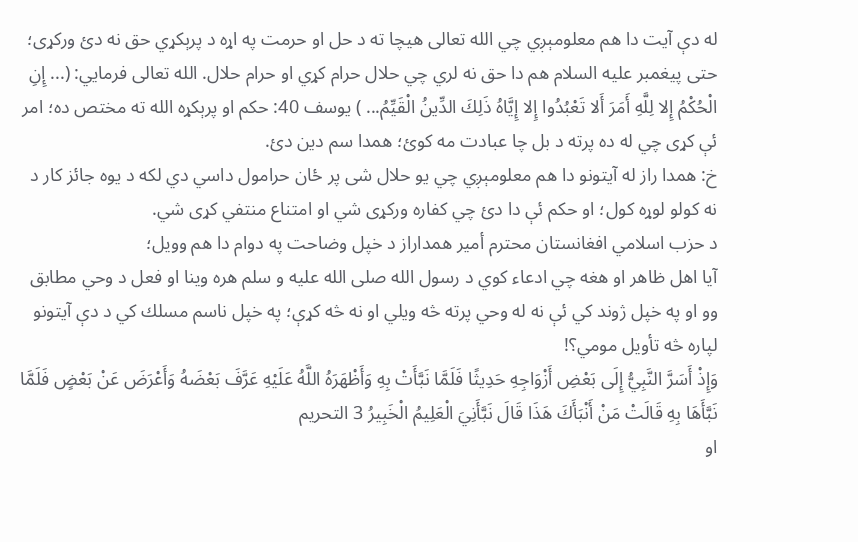له دې آيت دا هم معلومېږي چي الله تعالى هيچا ته د حل او حرمت په اړه د پرېكړي حق نه دئ وركړى؛ حتى پيغمبر عليه السلام هم دا حق نه لري چي حلال حرام كړي او حرام حلال. الله تعالى فرمايي: (... إِنِ الْحُكْمُ إِلا لِلَّهِ أَمَرَ أَلا تَعْبُدُوا إِلا إِيَّاهُ ذَلِكَ الدِّينُ الْقَيِّمُ... ) يوسف 40: حكم او پرېكړه الله ته مختص ده؛ امر ئې كړى چي له ده پرته د بل چا عبادت مه كوئ؛ همدا سم دين دئ.
خ: همدا راز له آيتونو دا هم معلومېږي چي يو حلال شى پر ځان حرامول داسي دي لكه د يوه جائز كار د نه كولو لوړه كول؛ او حكم ئې دا دئ چي كفاره وركړى شي او امتناع منتفي كړى شي.
د حزب اسلامي افغانستان محترم أمير همداراز د خپل وضاحت په دوام دا هم وويل؛
آيا اهل ظاهر او هغه چي ادعاء كوي د رسول الله صلى الله عليه و سلم هره وينا او فعل د وحي مطابق وو او په خپل ژوند كي ئې نه له وحي پرته څه ويلي او نه څه كړې؛ په خپل ناسم مسلك كي د دې آيتونو لپاره څه تأويل مومي؟!
وَإِذْ أَسَرَّ النَّبِيُّ إِلَى بَعْضِ أَزْوَاجِهِ حَدِيثًا فَلَمَّا نَبَّأَتْ بِهِ وَأَظْهَرَهُ اللَّهُ عَلَيْهِ عَرَّفَ بَعْضَهُ وَأَعْرَضَ عَنْ بَعْضٍ فَلَمَّا نَبَّأَهَا بِهِ قَالَتْ مَنْ أَنْبَأَكَ هَذَا قَالَ نَبَّأَنِيَ الْعَلِيمُ الْخَبِيرُ 3 التحريم
او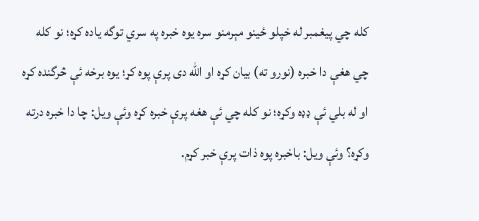كله چي پيغمبر له خپلو ځينو مېرمنو سره يوه خبره په سري توگه ياده كړه؛ نو كله چي هغې دا خبره (نورو ته) بيان كړه او الله دى پرې پوه كړ؛ يوه برخه ئې څرگنده كړه او له بلي ئې ډډه وكړه؛ نو كله چي ئې هغه پرې خبره كړه وئې ويل: چا دا خبره درته وكړه؟ وئې ويل: باخبره پوه ذات پرې خبر كړم.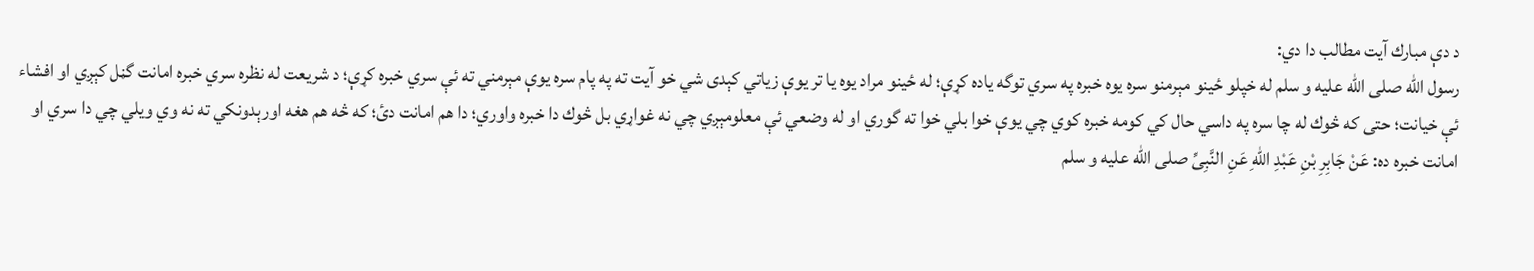د دې مبارك آيت مطالب دا دي:
رسول الله صلى الله عليه و سلم له خپلو ځينو مېرمنو سره يوه خبره په سري توگه ياده كړې؛ له ځينو مراد يوه يا تر يوې زياتي كېدى شي خو آيت ته په پام سره يوې مېرمني ته ئې سري خبره كړې؛ د شريعت له نظره سري خبره امانت گڼل كېږي او افشاء ئې خيانت؛ حتى كه څوك له چا سره په داسي حال كي كومه خبره كوي چي يوې خوا بلي خوا ته گوري او له وضعي ئې معلومېږي چي نه غواړي بل څوك دا خبره واوري؛ دا هم امانت دئ؛ كه څه هم هغه اورېدونكي ته نه وي ويلي چي دا سري او امانت خبره ده: عَنْ جَابِرِ بْنِ عَبْدِ اللهِ عَنِ النَّبِىِّ صلى الله عليه و سلم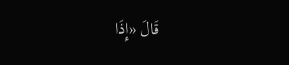قَالَ «إِذَا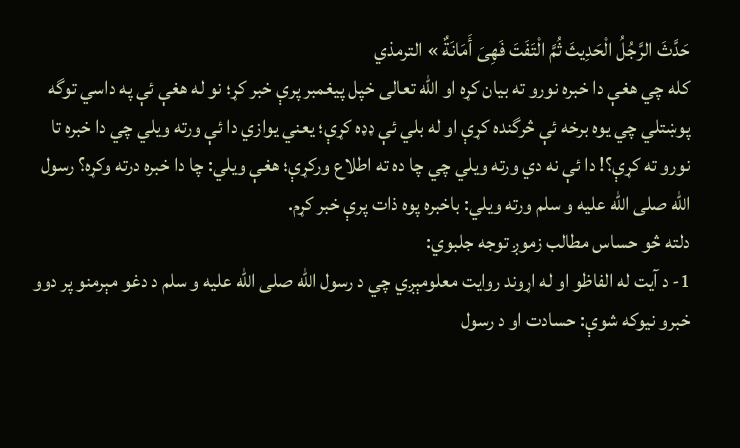حَدَّثَ الرَّجُلُ الْحَدِيثَ ثُمَّ الْتَفَتَ فَهِىَ أَمَانَةٌ » الترمذي
كله چي هغې دا خبره نورو ته بيان كړه او الله تعالى خپل پيغمبر پرې خبر كړ؛ نو له هغې ئې په داسي توگه پوښتلي چي يوه برخه ئې څرگنده كړې او له بلي ئې ډډه كړې؛ يعني يوازي دا ئې ورته ويلي چي دا خبره تا نورو ته كړې؟! دا ئې نه دي ورته ويلي چي چا ده ته اطلاع وركړې؛ هغې ويلي: چا دا خبره درته وكړه؟ رسول الله صلى الله عليه و سلم ورته ويلي: باخبره پوه ذات پرې خبر كړم.
دلته څو حساس مطالب زموږ توجه جلبوي:
1- د آيت له الفاظو او له اړوند روايت معلومېږي چي د رسول الله صلى الله عليه و سلم د دغو مېرمنو پر دوو خبرو نيوكه شوې: حسادت او د رسول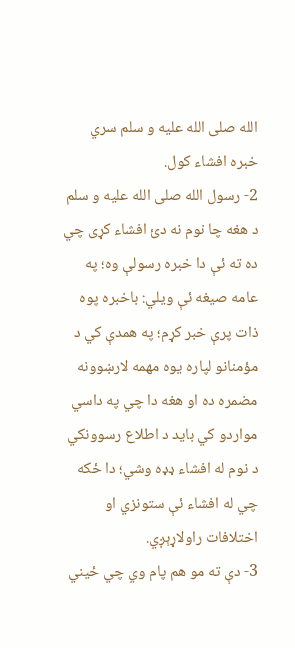الله صلى الله عليه و سلم سري خبره افشاء كول.
2- رسول الله صلى الله عليه و سلم د هغه چا نوم نه دئ افشاء كړى چي ده ته ئې دا خبره رسولې وه؛ په عامه صيغه ئې ويلي: باخبره پوه ذات پرې خبر كړم؛ په همدې كي د مؤمنانو لپاره يوه مهمه لارښوونه مضمره ده او هغه دا چي په داسي مواردو كي بايد د اطلاع رسوونكي د نوم له افشاء ډډه وشي؛ دا ځكه چي له افشاء ئې ستونزي او اختلافات راولاړېږي.
3- دې ته مو هم پام وي چي ځيني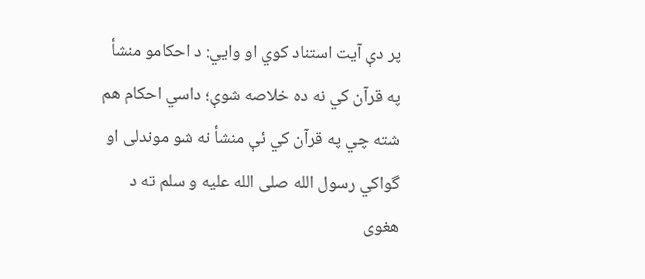پر دې آيت استناد كوي او وايي: د احكامو منشأ په قرآن كي نه ده خلاصه شوې؛ داسي احكام هم شته چي په قرآن كي ئې منشأ نه شو موندلى او گواكي رسول الله صلى الله عليه و سلم ته د هغوى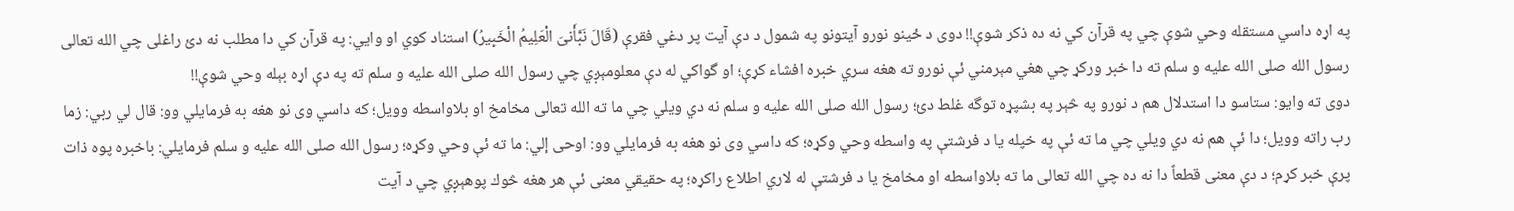په اړه داسي مستقله وحي شوې چي په قرآن كي نه ده ذكر شوې!! دوى د ځينو نورو آيتونو په شمول د دې آيت پر دغي فقرې (قَالَ نَبَّأَنىَ الْعَلِيمُ الْخَبِيرُ) استناد كوي او وايي: په قرآن كي دا مطلب نه دئ راغلى چي الله تعالى رسول الله صلى الله عليه و سلم ته دا خبر وركړ چي هغي مېرمني ئې نورو ته هغه سري خبره افشاء كړې؛ او گواكي له دې معلومېږي چي رسول الله صلى الله عليه و سلم ته په دې اړه بېله وحي شوې!!
دوى ته وايو: ستاسو دا استدلال هم د نورو په څېر په بشپړه توگه غلط دئ؛ رسول الله صلى الله عليه و سلم نه دي ويلي چي ما ته الله تعالى مخامخ او بلاواسطه وويل؛ كه داسي وى نو هغه به فرمايلي وو: قال لي ربي: زما رب راته وويل؛ دا ئې هم نه دي ويلي چي ما ته ئې په خپله يا د فرشتې په واسطه وحي وكړه؛ كه داسي وى نو هغه به فرمايلي وو: اوحى إلي: ما ته ئې وحي وكړه؛ رسول الله صلى الله عليه و سلم فرمايلي: باخبره پوه ذات پرې خبر كړم؛ د دې معنى قطعاً دا نه ده چي الله تعالى ما ته بلاواسطه او مخامخ يا د فرشتې له لاري اطلاع راكړه؛ په حقيقي معنى ئې هر هغه څوك پوهېږي چي د آيت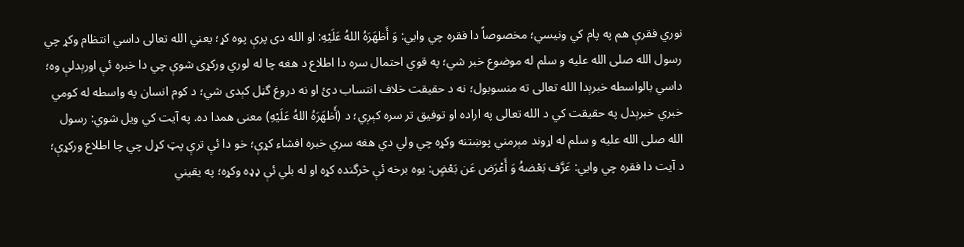نوري فقرې هم په پام كي ونيسي؛ مخصوصاً دا فقره چي وايي: وَ أَظهَرَهُ اللهُ عَلَيْهِ: او الله دى پرې پوه كړ؛ يعني الله تعالى داسي انتظام وكړ چي رسول الله صلى الله عليه و سلم له موضوع خبر شي؛ په قوي احتمال سره دا اطلاع د هغه چا له لوري وركړى شوې چي دا خبره ئې اورېدلې وه؛ داسي بالواسطه خبرېدا الله تعالى ته منسوبول؛ نه د حقيقت خلاف انتساب دئ او نه دروغ گڼل كېدى شي؛ د كوم انسان په واسطه له كومي خبري خبرېدل په حقيقت كي د الله تعالى په اراده او توفيق تر سره كېږي؛ د (أَظهَرَهُ اللهُ عَلَيْهِ) معنى همدا ده. په آيت كي ويل شوي: رسول الله صلى الله عليه و سلم له اړوند مېرمني پوښتنه وكړه چي ولي دي هغه سري خبره افشاء كړې؛ خو دا ئې ترې پټ كړل چي چا اطلاع وركړې؛ د آيت دا فقره چي وايي: عَرَّف بَعْضهُ وَ أَعْرَض عَن بَعْضٍ: يوه برخه ئې څرگنده كړه او له بلي ئې ډډه وكړه؛ په يقيني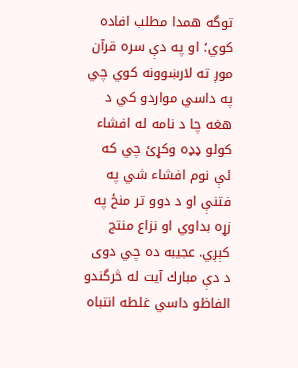توگه همدا مطلب افاده كوي؛ او په دې سره قرآن موږ ته لارښوونه كوي چي په داسي مواردو كي د هغه چا د نامه له افشاء كولو ډډه وكړئ چي كه ئې نوم افشاء شي په فتنې او د دوو تر منځ په زړه بداوي او نزاع منتج كېږي. عجيبه ده چي دوى د دې مبارك آيت له څرگندو الفاظو داسي غلطه انتباه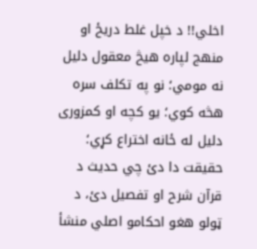اخلي!! د خپل غلط دريځ او منهج لپاره هيڅ معقول دليل نه مومي؛ نو په تكلف سره هڅه كوي؛ يو كچه او كمزورى دليل له ځانه اختراع كړي؛ حقيقت دا دئ چي حديث د قرآن شرح او تفصيل دئ، د ټولو هغو احكامو اصلي منشأ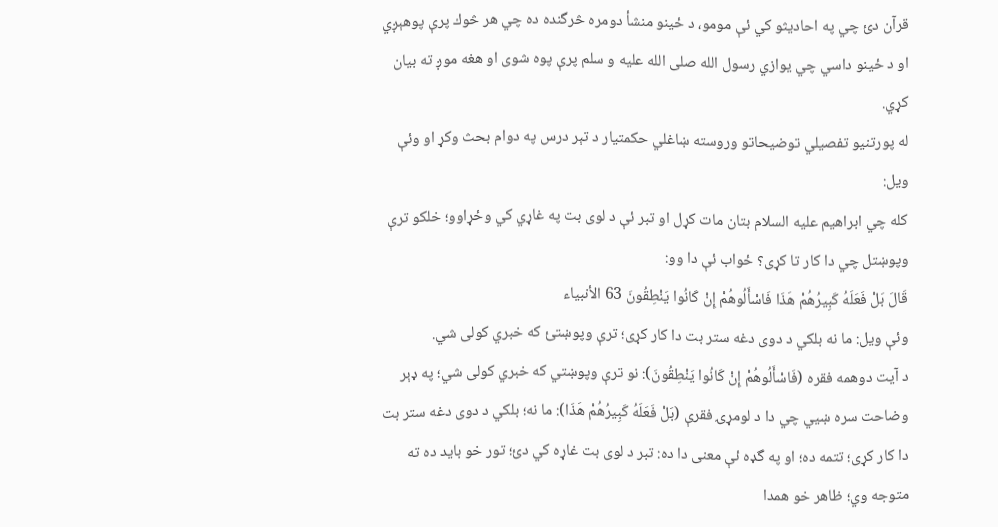قرآن دئ چي په احاديثو كي ئې مومو، د ځينو منشأ دومره څرگنده ده چي هر څوك پرې پوهېږي او د ځينو داسي چي يوازي رسول الله صلى الله عليه و سلم پرې پوه شوى او هغه موږ ته بيان كړي.
له پورتنيو تفصيلي توضيحاتو وروسته ښاغلي حکمتيار د تېر درس په دوام بحث وکړ او وئې ويل:
كله چي ابراهيم عليه السلام بتان مات كړل او تبر ئې د لوى بت په غاړي كي وځړاوو؛ خلكو ترې وپوښتل چي دا كار تا كړى؟ ځواب ئې دا وو:
قَالَ بَلْ فَعَلَهُ كَبِيرُهُمْ هَذَا فَاسْأَلُوهُمْ إِنْ كَانُوا يَنْطِقُونَ 63 الأنبياء
وئې ويل: ما نه بلكي د دوى دغه ستر بت دا كار كړى؛ ترې وپوښتئ كه خبري كولى شي.
د آيت دوهمه فقره (فَاسْأَلُوهُمْ إِنْ كَانُوا يَنْطِقُونَ): نو ترې وپوښتي كه خبري كولى شي؛ په ډېر وضاحت سره ښيي چي دا د لومړۍ فقرې (بَلْ فَعَلَهُ كَبِيرُهُمْ هَذَا): ما نه؛ بلكي د دوى دغه ستر بت دا كار كړى؛ تتمه ده؛ او په گډه ئې معنى دا ده: تبر د لوى بت غاړه كي دئ؛ تور خو بايد ده ته متوجه وي؛ ظاهر خو همدا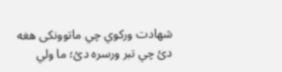شهادت وركوي چي ماتوونكى هغه دئ چي تبر ورسره دئ؛ ما ولي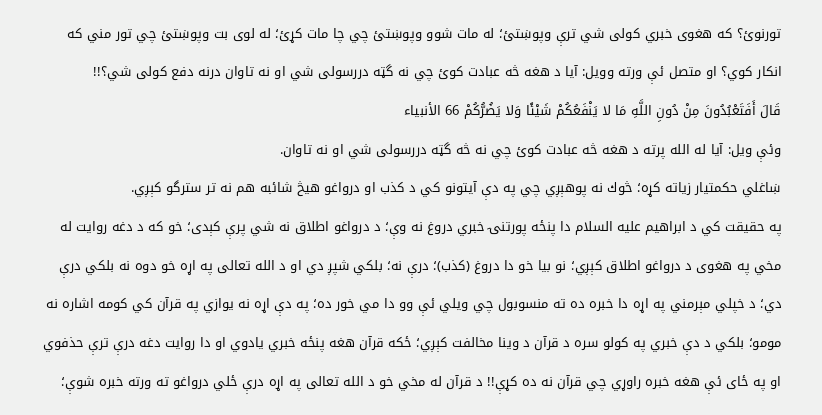تورنوئ؟ كه هغوى خبري كولى شي ترې وپوښتئ؛ له مات شوو وپوښتئ چي چا مات كړئ؛ له لوى بت وپوښتئ چي تور مني كه انكار كوي؟ او متصل ئې ورته وويل: آيا د هغه څه عبادت كوئ چي نه گټه دررسولى شي او نه تاوان درنه دفع كولى شي؟!!
قَالَ أَفَتَعْبُدُونَ مِنْ دُونِ اللَّهِ مَا لا يَنْفَعُكُمْ شَيْئًا وَلا يَضُرُّكُمْ 66 الأنبياء
وئې ويل: آيا له الله پرته د هغه څه عبادت كوئ چي نه څه گټه دررسولى شي او نه تاوان.
ښاغلي حکمتيار زياته کړه؛ څوك نه پوهېږي چي په دې آيتونو كي د كذب او درواغو هيڅ شائبه هم نه تر سترگو كېږي.
په حقيقت كي د ابراهيم عليه السلام دا پنځه پورتنۍ خبري دروغ نه وې؛ د درواغو اطلاق نه شي پرې كېدى؛ خو كه د دغه روايت له مخي په هغوى د درواغو اطلاق كېږي؛ نو بيا خو دا دروغ (كذب)؛ درې نه؛ بلكي شپږ دي او د الله تعالى په اړہ خو دوه نه بلكي درې دي؛ د خپلي مېرمني په اړہ دا خبره ده ته منسوبول چي ويلي ئې وو دا مي خور ده؛ په دې اړہ نه يوازي په قرآن كي كومه اشاره نه مومو؛ بلكي د دې خبري په كولو سره د قرآن د وينا مخالفت كېږي؛ ځكه قرآن هغه پنځه خبري يادوي او دا روايت دغه درې ترې حذفوي او په ځاى ئې هغه خبره راوړي چي قرآن نه ده كړې!! د قرآن له مخي خو د الله تعالى په اړہ درې ځلي درواغو ته ورته خبره شوې؛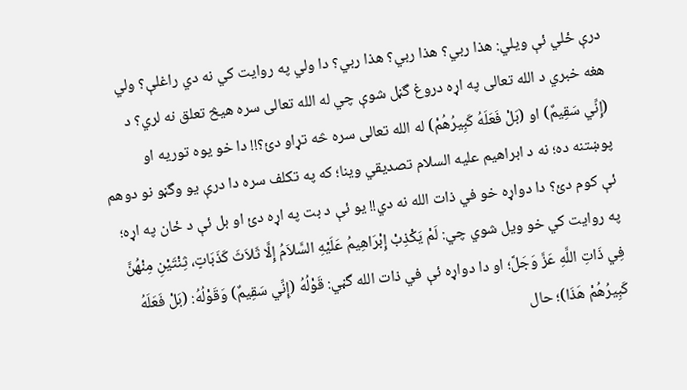درې ځلي ئې ويلي: هذا ربي؟ هذا ربي؟ هذا ربي؟ دا ولي په روايت كي نه دي راغلې؟ ولي هغه خبري د الله تعالى په اړه دروغ گڼل شوې چي له الله تعالى سره هيڅ تعلق نه لري؟ د (إِنِّي سَقِيمٌ) او (بَلْ فَعَلَهُ كَبِيرُهُمْ) له الله تعالى سره څه تړاو دئ؟!! دا خو يوه توريه او پوښتنه ده؛ نه د ابراهيم عليه السلام تصديقي وينا؛ كه په تكلف سره دا درې يو وگڼو نو دوهم ئې كوم دئ؟ دا دواړہ خو في ذات الله نه دي!! يو ئې د بت په اړہ دئ او بل ئې د ځان په اړہ؛ په روايت كي خو ويل شوي چي: لَمْ يَكْذِبْ إِبْرَاهِيمُ عَلَيْهِ السَّلاَمُ إِلَّا ثَلاَثَ كَذَبَاتٍ، ثِنْتَيْنِ مِنْهُنَّ فِي ذَاتِ اللَّهِ عَزَّ وَجَلَّ؛ او دا دواړہ ئې في ذات الله گڼي: قَوْلُهُ (إِنِّي سَقِيمٌ) وَقَوْلُهُ: (بَلْ فَعَلَهُ كَبِيرُهُمْ هَذَا)؛ حال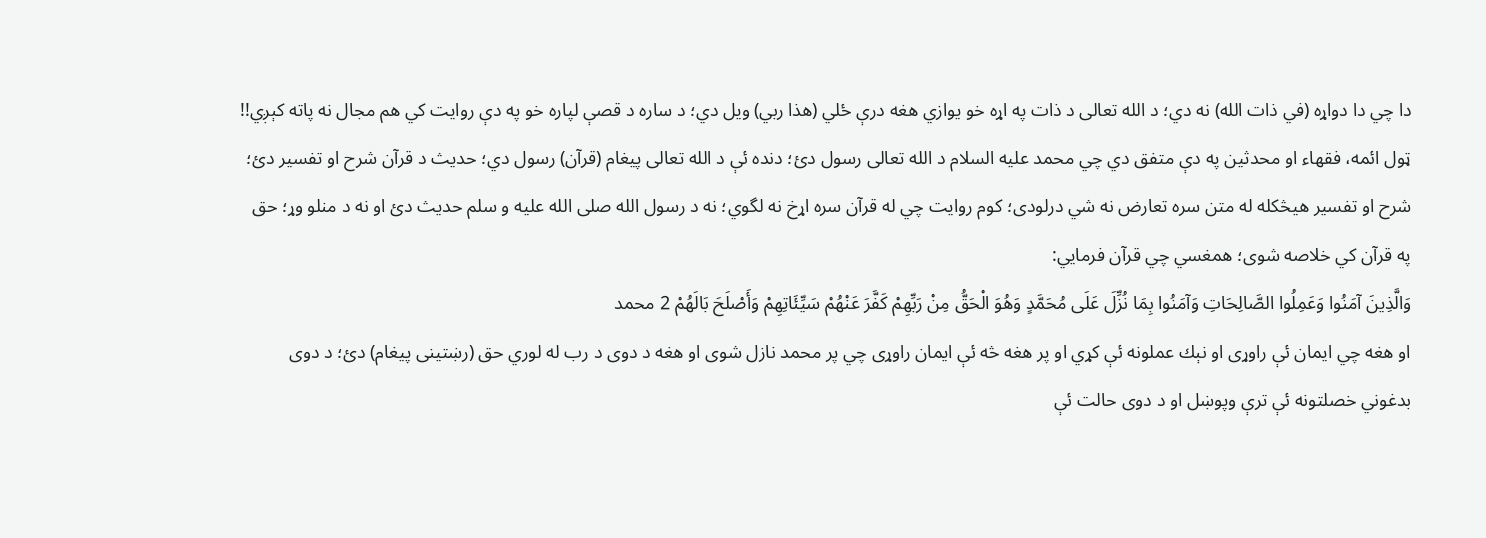دا چي دا دواړہ (في ذات الله) نه دي؛ د الله تعالى د ذات په اړہ خو يوازي هغه درې ځلي (هذا ربي) ويل دي؛ د ساره د قصې لپاره خو په دې روايت كي هم مجال نه پاته كېږي!!
ټول ائمه، فقهاء او محدثين په دې متفق دي چي محمد عليه السلام د الله تعالى رسول دئ؛ دنده ئې د الله تعالى پيغام (قرآن) رسول دي؛ حديث د قرآن شرح او تفسير دئ؛ شرح او تفسير هيڅكله له متن سره تعارض نه شي درلودى؛ كوم روايت چي له قرآن سره اړخ نه لگوي؛ نه د رسول الله صلى الله عليه و سلم حديث دئ او نه د منلو وړ؛ حق په قرآن كي خلاصه شوى؛ همغسي چي قرآن فرمايي:
وَالَّذِينَ آمَنُوا وَعَمِلُوا الصَّالِحَاتِ وَآمَنُوا بِمَا نُزِّلَ عَلَى مُحَمَّدٍ وَهُوَ الْحَقُّ مِنْ رَبِّهِمْ كَفَّرَ عَنْهُمْ سَيِّئَاتِهِمْ وَأَصْلَحَ بَالَهُمْ 2 محمد
او هغه چي ايمان ئې راوړى او نېك عملونه ئې كړي او پر هغه څه ئې ايمان راوړى چي پر محمد نازل شوى او هغه د دوى د رب له لوري حق (رښتينى پيغام) دئ؛ د دوى بدغوني خصلتونه ئې ترې وپوښل او د دوى حالت ئې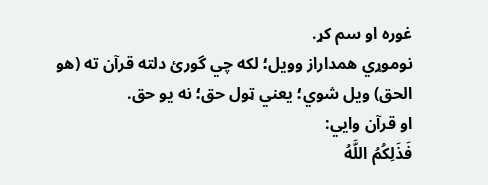غوره او سم كړ.
نوموړي همداراز وویل؛ لكه چي گورئ دلته قرآن ته (هو الحق) ويل شوي؛ يعني ټول حق؛ نه يو حق.
او قرآن وايي:
فَذَلِكُمُ اللَّهُ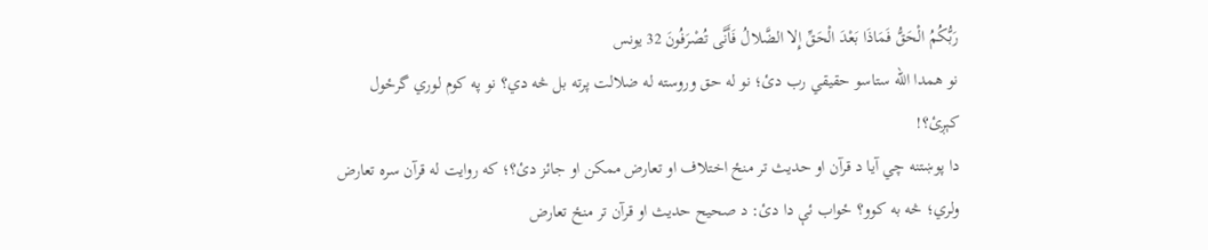رَبُّكُمُ الْحَقُّ فَمَاذَا بَعْدَ الْحَقِّ إِلا الضَّلالُ فَأَنَّى تُصْرَفُونَ 32 يونس
نو همدا الله ستاسو حقيقي رب دئ؛ نو له حق وروسته له ضلالت پرته بل څه دي؟ نو په كوم لوري گرځول كېږئ؟!
دا پوښتنه چي آيا د قرآن او حديث تر منځ اختلاف او تعارض ممكن او جائز دئ؟؛ كه روايت له قرآن سره تعارض ولري؛ څه به كوو؟ ځواب ئې دا دئ: د صحيح حديث او قرآن تر منځ تعارض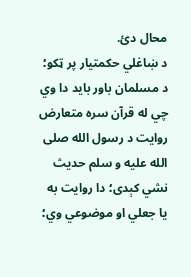محال دئ.
د ښاغلي حکمتيار پر ټکو؛ د مسلمان باور بايد دا وي چي له قرآن سره متعارض روايت د رسول الله صلى الله عليه و سلم حديث نشي كېدى؛ دا روايت به يا جعلي او موضوعي وي؛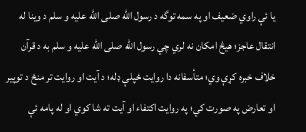يا ئې راوي ضعيف او په سمه توگه د رسول الله صلى الله عليه و سلم د وينا له انتقال عاجز؛ هيڅ امكان نه لري چي رسول الله صلى الله عليه و سلم به د قرآن خلاف خبره كړې وي؛ متأسفانه دا روايت ځپلې ډله؛ د آيت او روايت تر منځ د توپير او تعارض په صورت كي؛ په روايت اكتفاء او آيت ته شا كوي او له پامه ئې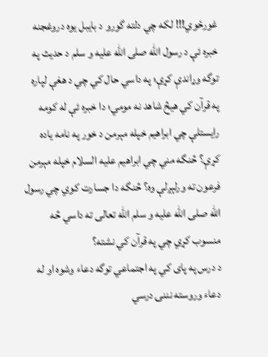غورځوي!!! لكه چي دلته گورو د بايبل يوه دروغجنه خبره ئې د رسول الله صلى الله عليه و سلم د حديث په توگه وړاندې كړې؛ په داسي حال كي چي د هغې لپاره په قرآن كي هيڅ شاهد نه مومي؛ دا خبره ئې له كومه رايستلې چي ابراهيم خپله مېرمن د خور په نامه ياده كړې؟ څنگه مني چي ابراهيم عليه السلام خپله مېرمن فرعون ته ورلېږلې وه؟ څنگه دا جسارت كوي چي رسول الله صلى الله عليه و سلم الله تعالى ته داسي څه منسوب كړي چي په قرآن كي نشته؟
د درس په پای کي په اجتماعي توگه دعاء وشوه او له دعاء وروسته نننۍ درسي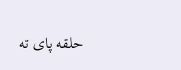حلقه پای ته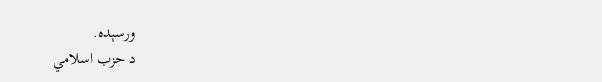ورسېده.
د حزب اسلامي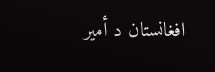افغانستان د أمير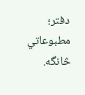دفتر؛ مطبوعاتي څانگه.